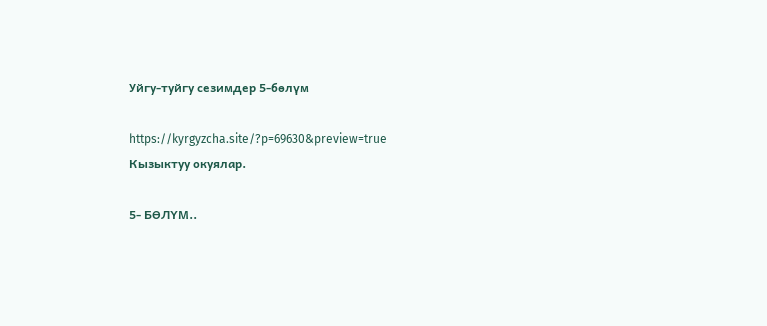Уйгу-туйгу сезимдер 5-бөлүм

https://kyrgyzcha.site/?p=69630&preview=true Кызыктуу окуялар.

5- БӨЛҮМ..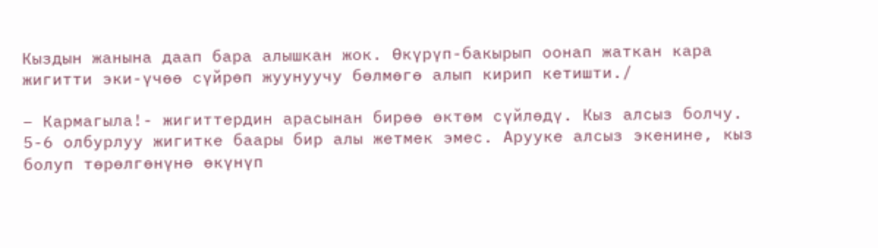Кыздын жанына даап бара алышкан жок. Өкүрүп-бакырып оонап жаткан кара жигитти эки-үчөө сүйрөп жуунуучу бөлмөгө алып кирип кетишти./

– Кармагыла!- жигиттердин арасынан бирөө өктөм сүйлөдү. Кыз алсыз болчу. 5-6 олбурлуу жигитке баары бир алы жетмек эмес. Арууке алсыз экенине, кыз болуп төрөлгөнүнө өкүнүп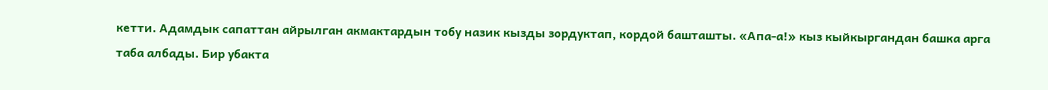кетти. Адамдык сапаттан айрылган акмактардын тобу назик кызды зордуктап, кордой башташты. «Апа-а!» кыз кыйкыргандан башка арга таба албады. Бир убакта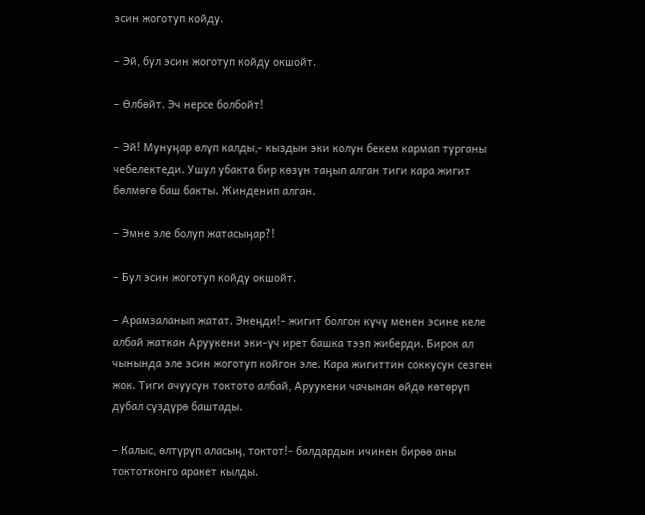эсин жоготуп койду.

– Эй, бул эсин жоготуп койду окшойт.

– Өлбөйт. Эч нерсе болбойт!

– Эй! Мунуӊар өлүп калды,- кыздын эки колун бекем кармап турганы чебелектеди. Ушул убакта бир көзүн таӊып алган тиги кара жигит бөлмөгө баш бакты. Жинденип алган.

– Эмне эле болуп жатасыӊар?!

– Бул эсин жоготуп койду окшойт.

– Арамзаланып жатат. Энеӊди!- жигит болгон күчү менен эсине келе албай жаткан Аруукени эки-үч ирет башка тээп жиберди. Бирок ал чынында эле эсин жоготуп койгон эле. Кара жигиттин соккусун сезген жок. Тиги ачуусун токтото албай, Аруукени чачынан өйдө көтөрүп дубал сүздүрө баштады.

– Калыс, өлтүрүп аласыӊ, токтот!- балдардын ичинен бирөө аны токтотконго аракет кылды.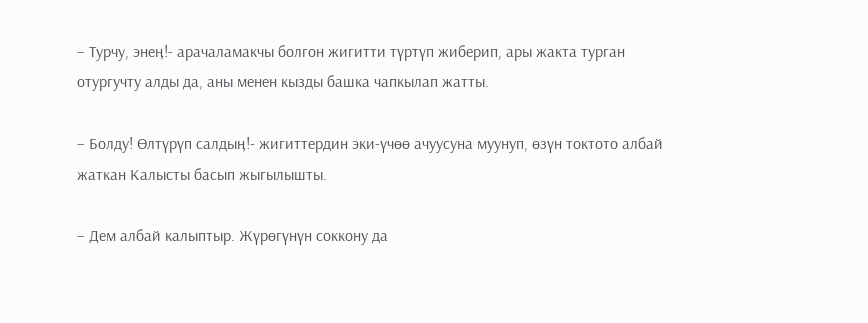– Турчу, энеӊ!- арачаламакчы болгон жигитти түртүп жиберип, ары жакта турган отургучту алды да, аны менен кызды башка чапкылап жатты.

– Болду! Өлтүрүп салдыӊ!- жигиттердин эки-үчөө ачуусуна муунуп, өзүн токтото албай жаткан Калысты басып жыгылышты.

– Дем албай калыптыр. Жүрөгүнүн соккону да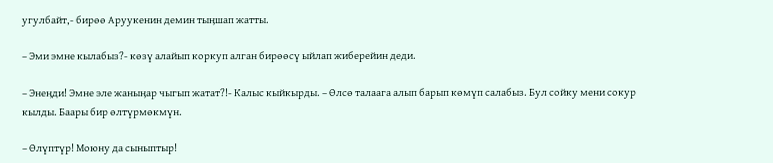угулбайт,- бирөө Аруукенин демин тыӊшап жатты.

– Эми эмне кылабыз?- көзү алайып коркуп алган бирөөсү ыйлап жиберейин деди.

– Энеӊди! Эмне эле жаныӊар чыгып жатат?!- Калыс кыйкырды. – Өлсө талаага алып барып көмүп салабыз. Бул сойку мени сокур кылды. Баары бир өлтүрмөкмүн.

– Өлүптүр! Моюну да сыныптыр!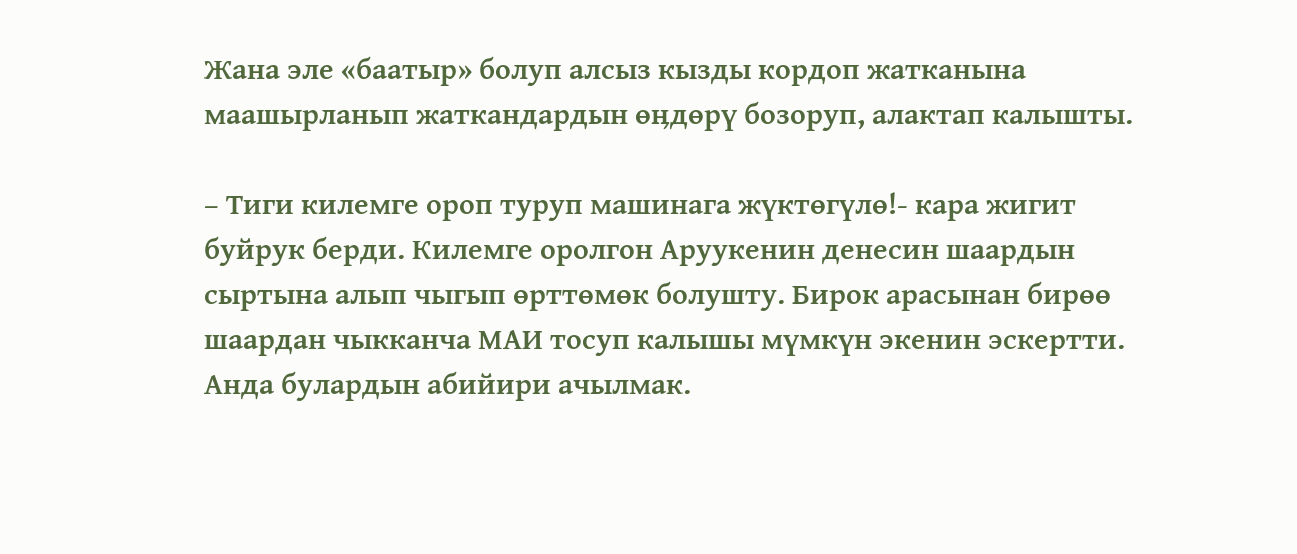Жана эле «баатыр» болуп алсыз кызды кордоп жатканына маашырланып жаткандардын өӊдөрү бозоруп, алактап калышты.

– Тиги килемге ороп туруп машинага жүктөгүлө!- кара жигит буйрук берди. Килемге оролгон Аруукенин денесин шаардын сыртына алып чыгып өрттөмөк болушту. Бирок арасынан бирөө шаардан чыкканча МАИ тосуп калышы мүмкүн экенин эскертти. Анда булардын абийири ачылмак.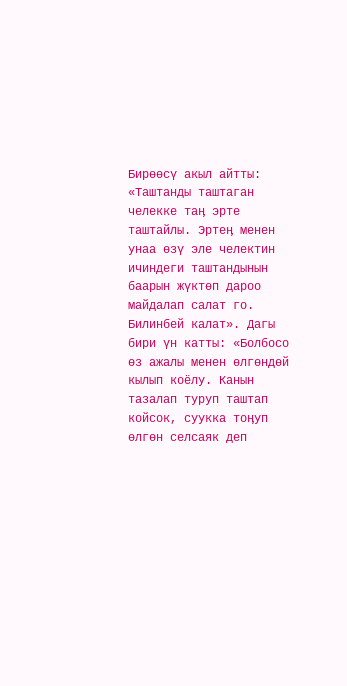Бирөөсү акыл айтты: «Таштанды таштаган челекке таӊ эрте таштайлы. Эртеӊ менен унаа өзү эле челектин ичиндеги таштандынын баарын жүктөп дароо майдалап салат го. Билинбей калат». Дагы бири үн катты: «Болбосо өз ажалы менен өлгөндөй кылып коёлу. Канын тазалап туруп таштап койсок, суукка тоӊуп өлгөн селсаяк деп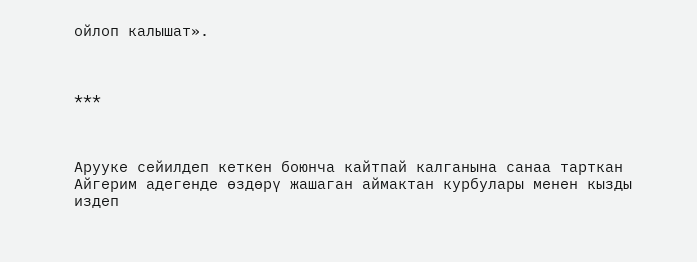ойлоп калышат».



***



Арууке сейилдеп кеткен боюнча кайтпай калганына санаа тарткан Айгерим адегенде өздөрү жашаган аймактан курбулары менен кызды издеп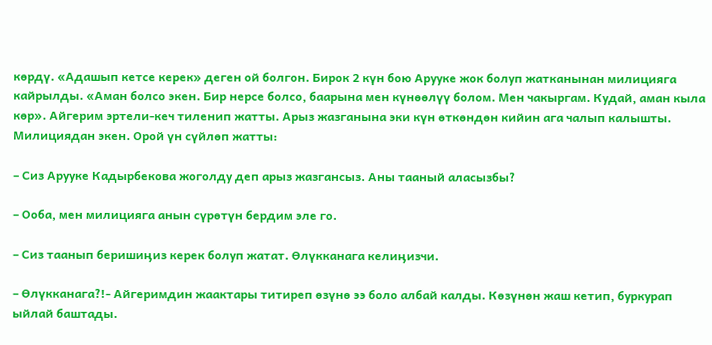көрдү. «Адашып кетсе керек» деген ой болгон. Бирок 2 күн бою Арууке жок болуп жатканынан милицияга кайрылды. «Аман болсо экен. Бир нерсе болсо, баарына мен күнөөлүү болом. Мен чакыргам. Кудай, аман кыла көр». Айгерим эртели-кеч тиленип жатты. Арыз жазганына эки күн өткөндөн кийин ага чалып калышты. Милициядан экен. Орой үн сүйлөп жатты:

– Сиз Арууке Кадырбекова жоголду деп арыз жазгансыз. Аны тааный аласызбы?

– Ооба, мен милицияга анын сүрөтүн бердим эле го.

– Сиз таанып беришиӊиз керек болуп жатат. Өлүкканага келиӊизчи.

– Өлүкканага?!- Айгеримдин жаактары титиреп өзүнө ээ боло албай калды. Көзүнөн жаш кетип, буркурап ыйлай баштады.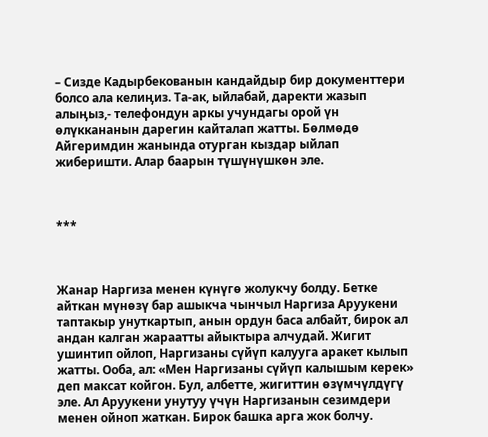– Сизде Кадырбекованын кандайдыр бир документтери болсо ала келиӊиз. Та-ак, ыйлабай, даректи жазып алыӊыз,- телефондун аркы учундагы орой үн өлүккананын дарегин кайталап жатты. Бөлмөдө Айгеримдин жанында отурган кыздар ыйлап жиберишти. Алар баарын түшүнүшкөн эле.



***



Жанар Наргиза менен күнүгө жолукчу болду. Бетке айткан мүнөзү бар ашыкча чынчыл Наргиза Аруукени таптакыр унуткартып, анын ордун баса албайт, бирок ал андан калган жараатты айыктыра алчудай. Жигит ушинтип ойлоп, Наргизаны сүйүп калууга аракет кылып жатты. Ооба, ал: «Мен Наргизаны сүйүп калышым керек» деп максат койгон. Бул, албетте, жигиттин өзүмчүлдүгү эле. Ал Аруукени унутуу үчүн Наргизанын сезимдери менен ойноп жаткан. Бирок башка арга жок болчу.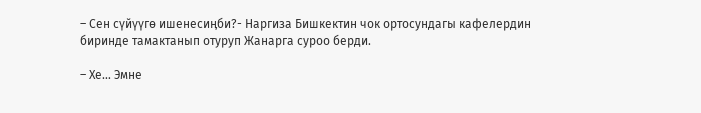– Сен сүйүүгө ишенесиӊби?- Наргиза Бишкектин чок ортосундагы кафелердин биринде тамактанып отуруп Жанарга суроо берди.

– Хе… Эмне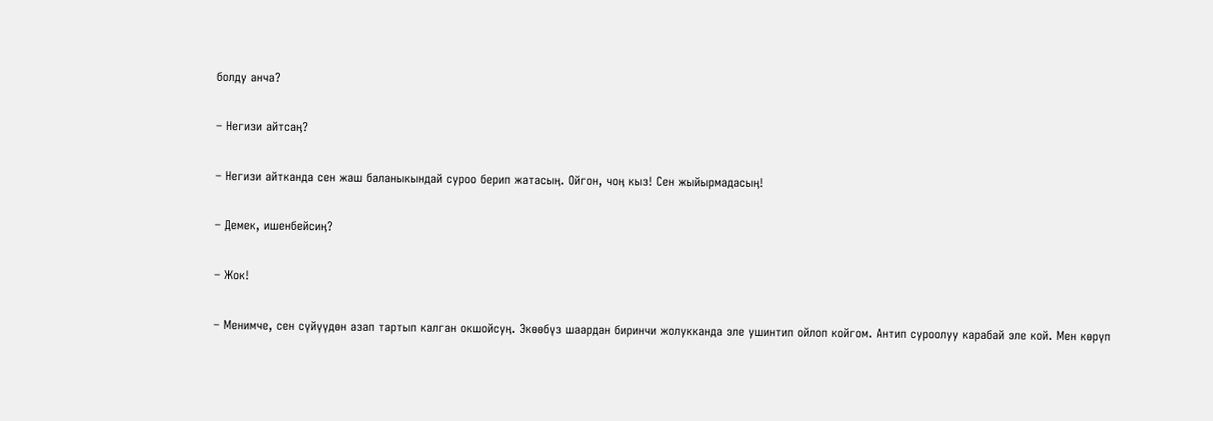болду анча?

– Негизи айтсаӊ?

– Негизи айтканда сен жаш баланыкындай суроо берип жатасыӊ. Ойгон, чоӊ кыз! Сен жыйырмадасыӊ!

– Демек, ишенбейсиӊ?

– Жок!

– Менимче, сен сүйүүдөн азап тартып калган окшойсуӊ. Экөөбүз шаардан биринчи жолукканда эле ушинтип ойлоп койгом. Антип суроолуу карабай эле кой. Мен көрүп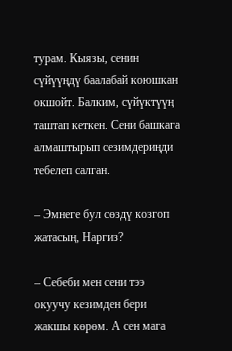турам. Кыязы, сенин сүйүүӊдү баалабай коюшкан окшойт. Балким, сүйүктүүӊ таштап кеткен. Сени башкага алмаштырып сезимдериӊди тебелеп салган.

– Эмнеге бул сөздү козгоп жатасыӊ, Наргиз?

– Себеби мен сени тээ окуучу кезимден бери жакшы көрөм. А сен мага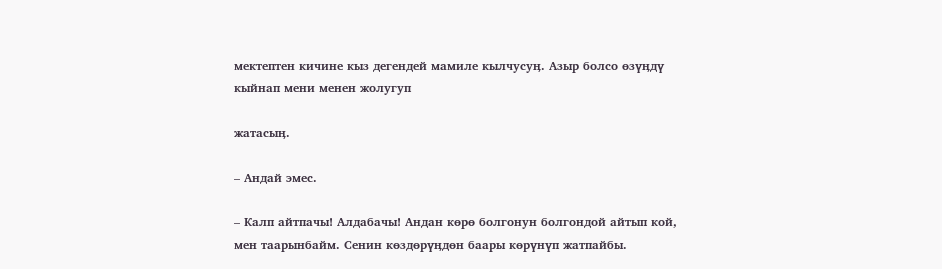мектептен кичине кыз дегендей мамиле кылчусуӊ. Азыр болсо өзүӊдү кыйнап мени менен жолугуп

жатасыӊ.

– Андай эмес.

– Калп айтпачы! Алдабачы! Андан көрө болгонун болгондой айтып кой, мен таарынбайм. Сенин көздөрүӊдөн баары көрүнүп жатпайбы.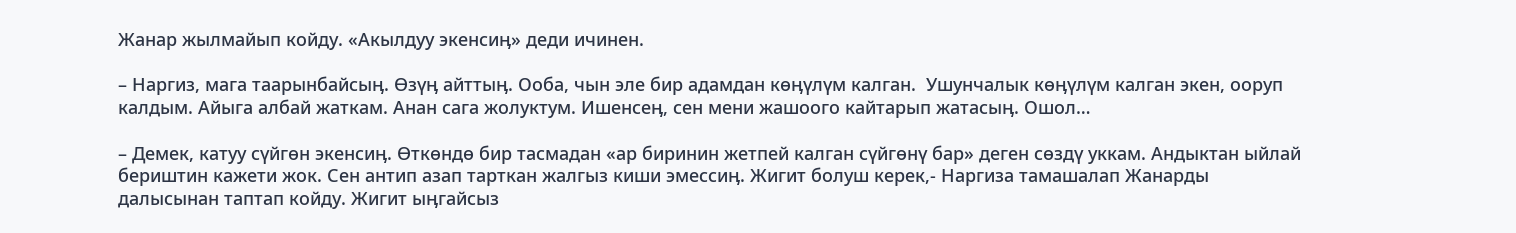Жанар жылмайып койду. «Акылдуу экенсиӊ» деди ичинен.

– Наргиз, мага таарынбайсыӊ. Өзүӊ айттыӊ. Ооба, чын эле бир адамдан көӊүлүм калган.  Ушунчалык көӊүлүм калган экен, ооруп калдым. Айыга албай жаткам. Анан сага жолуктум. Ишенсеӊ, сен мени жашоого кайтарып жатасыӊ. Ошол…

– Демек, катуу сүйгөн экенсиӊ. Өткөндө бир тасмадан «ар биринин жетпей калган сүйгөнү бар» деген сөздү уккам. Андыктан ыйлай бериштин кажети жок. Сен антип азап тарткан жалгыз киши эмессиӊ. Жигит болуш керек,- Наргиза тамашалап Жанарды далысынан таптап койду. Жигит ыӊгайсыз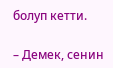болуп кетти.

– Демек, сенин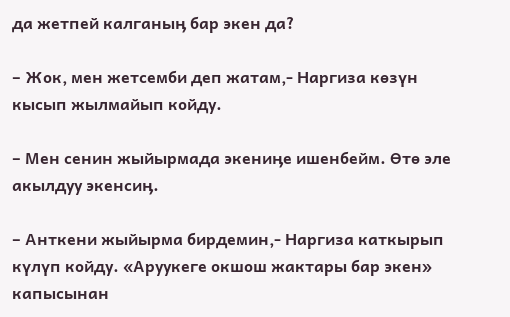да жетпей калганыӊ бар экен да?

– Жок, мен жетсемби деп жатам,- Наргиза көзүн кысып жылмайып койду.

– Мен сенин жыйырмада экениӊе ишенбейм. Өтө эле акылдуу экенсиӊ.

– Анткени жыйырма бирдемин,- Наргиза каткырып күлүп койду. «Аруукеге окшош жактары бар экен» капысынан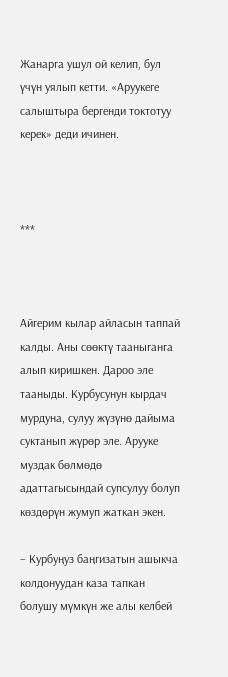Жанарга ушул ой келип, бул үчүн уялып кетти. «Аруукеге салыштыра бергенди токтотуу керек» деди ичинен.



***



Айгерим кылар айласын таппай калды. Аны сөөктү тааныганга алып киришкен. Дароо эле тааныды. Курбусунун кырдач мурдуна, сулуу жүзүнө дайыма суктанып жүрөр эле. Арууке муздак бөлмөдө адаттагысындай супсулуу болуп көздөрүн жумуп жаткан экен.

– Курбуӊуз баӊгизатын ашыкча колдонуудан каза тапкан болушу мүмкүн же алы келбей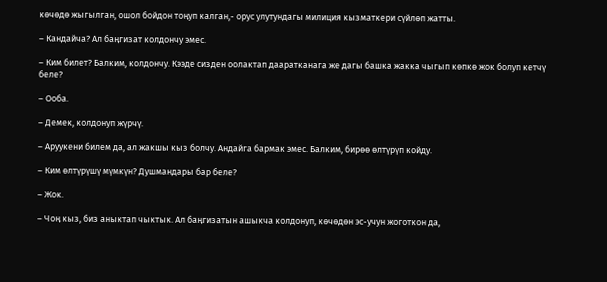көчөдө жыгылган, ошол бойдон тоӊуп калган,- орус улутундагы милиция кызматкери сүйлөп жатты.

– Кандайча? Ал баӊгизат колдончу эмес.

– Ким билет? Балким, колдончу. Кээде сизден оолактап дааратканага же дагы башка жакка чыгып көпкө жок болуп кетчү беле?

– Ооба.

– Демек, колдонуп жүрчү.

– Аруукени билем да, ал жакшы кыз болчу. Андайга бармак эмес. Балким, бирөө өлтүрүп койду.

– Ким өлтүрүшү мүмкүн? Душмандары бар беле?

– Жок.

– Чоӊ кыз, биз аныктап чыктык. Ал баӊгизатын ашыкча колдонуп, көчөдөн эс-учун жоготкон да,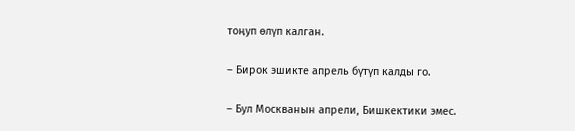тоӊуп өлүп калган.

– Бирок эшикте апрель бүтүп калды го.

– Бул Москванын апрели, Бишкектики эмес.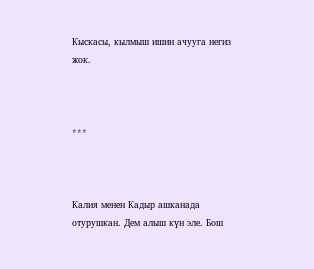Кыскасы, кылмыш ишин ачууга негиз жок.



***



Калия менен Кадыр ашканада отурушкан. Дем алыш күн эле. Бош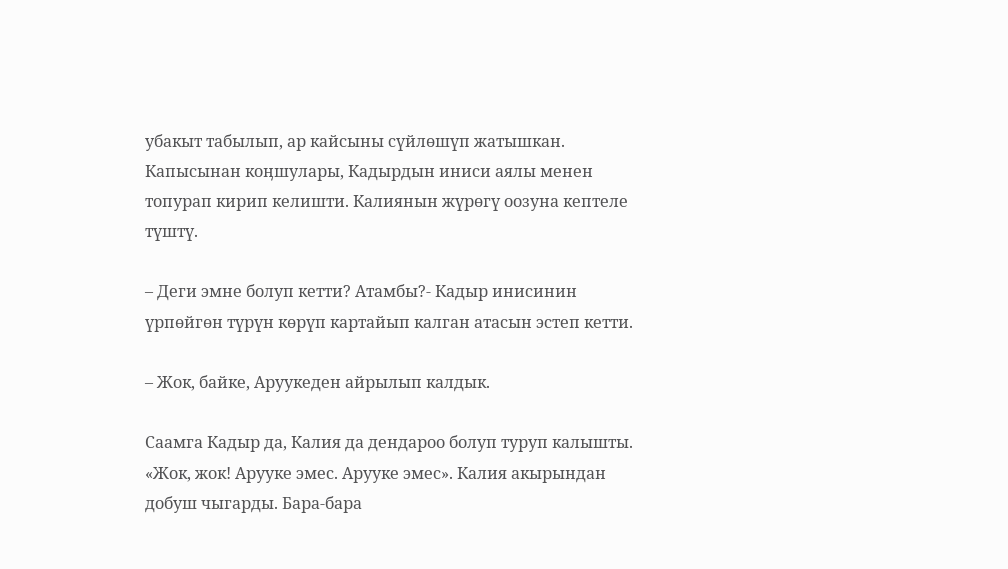убакыт табылып, ар кайсыны сүйлөшүп жатышкан. Капысынан коӊшулары, Кадырдын иниси аялы менен топурап кирип келишти. Калиянын жүрөгү оозуна кептеле түштү.

– Деги эмне болуп кетти? Атамбы?- Кадыр инисинин үрпөйгөн түрүн көрүп картайып калган атасын эстеп кетти.

– Жок, байке, Аруукеден айрылып калдык.

Саамга Кадыр да, Калия да дендароо болуп туруп калышты. «Жок, жок! Арууке эмес. Арууке эмес». Калия акырындан добуш чыгарды. Бара-бара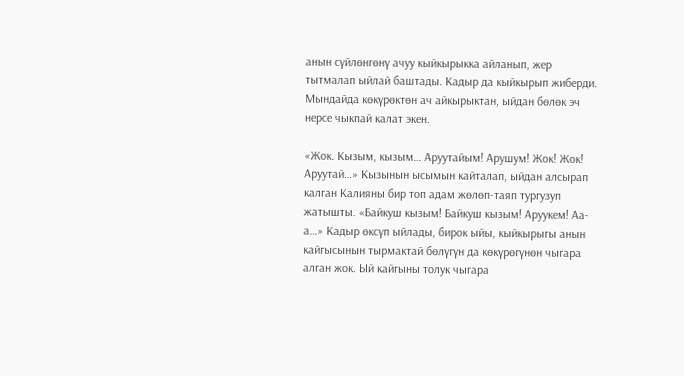анын сүйлөнгөнү ачуу кыйкырыкка айланып, жер тытмалап ыйлай баштады. Кадыр да кыйкырып жиберди. Мындайда көкүрөктөн ач айкырыктан, ыйдан бөлөк эч нерсе чыкпай калат экен.

«Жок. Кызым, кызым… Аруутайым! Арушум! Жок! Жок! Аруутай…» Кызынын ысымын кайталап, ыйдан алсырап калган Калияны бир топ адам жөлөп-таяп тургузуп жатышты. «Байкуш кызым! Байкуш кызым! Аруукем! Аа-а…» Кадыр өксүп ыйлады, бирок ыйы, кыйкырыгы анын кайгысынын тырмактай бөлүгүн да көкүрөгүнөн чыгара алган жок. Ый кайгыны толук чыгара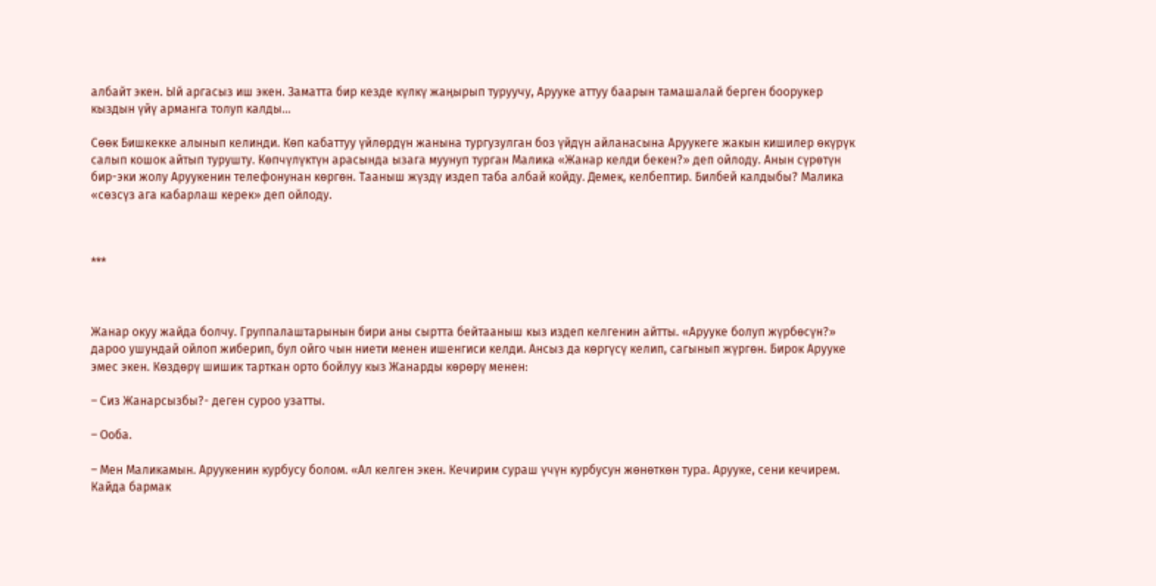албайт экен. Ый аргасыз иш экен. Заматта бир кезде күлкү жаӊырып туруучу, Арууке аттуу баарын тамашалай берген боорукер кыздын үйү арманга толуп калды…

Сөөк Бишкекке алынып келинди. Көп кабаттуу үйлөрдүн жанына тургузулган боз үйдүн айланасына Аруукеге жакын кишилер өкүрүк салып кошок айтып турушту. Көпчүлүктүн арасында ызага муунуп турган Малика «Жанар келди бекен?» деп ойлоду. Анын сүрөтүн бир-эки жолу Аруукенин телефонунан көргөн. Тааныш жүздү издеп таба албай койду. Демек, келбептир. Билбей калдыбы? Малика «сөзсүз ага кабарлаш керек» деп ойлоду.



***



Жанар окуу жайда болчу. Группалаштарынын бири аны сыртта бейтааныш кыз издеп келгенин айтты. «Арууке болуп жүрбөсүн?» дароо ушундай ойлоп жиберип, бул ойго чын ниети менен ишенгиси келди. Ансыз да көргүсү келип, сагынып жүргөн. Бирок Арууке эмес экен. Көздөрү шишик тарткан орто бойлуу кыз Жанарды көрөрү менен:

– Сиз Жанарсызбы?- деген суроо узатты.

– Ооба.

– Мен Маликамын. Аруукенин курбусу болом. «Ал келген экен. Кечирим сураш үчүн курбусун жөнөткөн тура. Арууке, сени кечирем. Кайда бармак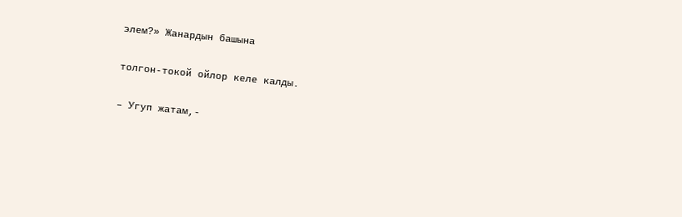элем?» Жанардын башына

толгон-токой ойлор келе калды.

– Угуп жатам,-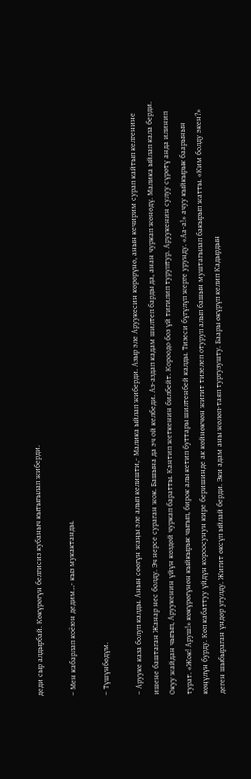деди сыр алдырбай. Көкүрөгүн белгисиз кубаныч кытыгылап жиберди.

– Мен кабарлап коёюн дедим…- кыз мукактанды.

– Түшүнбөдүм.

– Арууке каза болуп калды. Анын сөөгүн жаӊы эле алып келишти,- Малика ыйлап жиберди. Азыр эле Аруукесин көрөрүнө, анын кечирим сурап кайтып келгенине ишене баштаган Жанар нес болду. Эч нерсе сураган жок. Башына да эч ой келбеди. Аз-аздап кадам шилтеп барды да, анан чуркап жөнөдү. Малика ыйлап кала берди. Окуу жайдан чыгып, Аруукенин үйүн көздөй чуркап баратты. Кантип жеткенин билбейт. Короодо боз үй тигилип туруптур. Аруукенин сулуу сүрөтү анда илинип турат. «Жок! Аруш!» көкүрөгүнөн кыйкырык чыгып, бирок алы кетип буттары шилтенбей калды. Тизеси бүгүлүп жерге урунду. «Аа-а!» ачуу кыйкырык баарынын көӊүлүн бурду. Көп кабаттуу үйдүн короосунун кире беришинде ак көйнөкчөн жигит тизелеп отуруп алып башын муштагылап бакырып жатты. «Ким болду экен?» деген шыбыраган үндөр угулду. Жигит өксүп ыйлай берди. Эки адам аны жөлөп-таяп тургузушту. Баары өкүрүп келип Кадырдын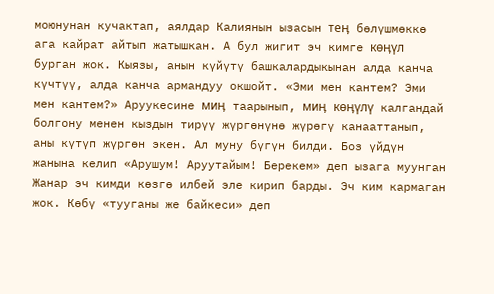моюнунан кучактап, аялдар Калиянын ызасын теӊ бөлүшмөккө ага кайрат айтып жатышкан. А бул жигит эч кимге көӊүл бурган жок. Кыязы, анын күйүтү башкалардыкынан алда канча күчтүү, алда канча армандуу окшойт. «Эми мен кантем? Эми мен кантем?» Аруукесине миӊ таарынып, миӊ көӊүлү калгандай болгону менен кыздын тирүү жүргөнүнө жүрөгү канааттанып, аны күтүп жүргөн экен. Ал муну бүгүн билди. Боз үйдүн жанына келип «Арушум! Аруутайым! Берекем» деп ызага муунган Жанар эч кимди көзгө илбей эле кирип барды. Эч ким кармаган жок. Көбү «тууганы же байкеси» деп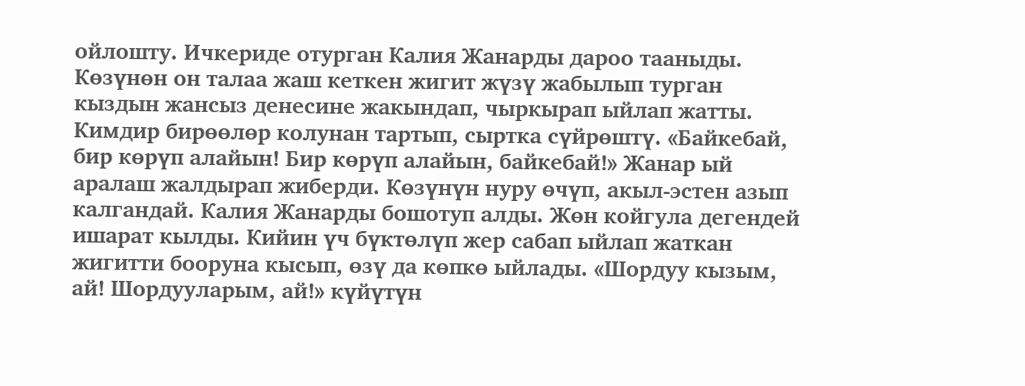ойлошту. Ичкериде отурган Калия Жанарды дароо тааныды. Көзүнөн он талаа жаш кеткен жигит жүзү жабылып турган кыздын жансыз денесине жакындап, чыркырап ыйлап жатты. Кимдир бирөөлөр колунан тартып, сыртка сүйрөштү. «Байкебай, бир көрүп алайын! Бир көрүп алайын, байкебай!» Жанар ый аралаш жалдырап жиберди. Көзүнүн нуру өчүп, акыл-эстен азып калгандай. Калия Жанарды бошотуп алды. Жөн койгула дегендей ишарат кылды. Кийин үч бүктөлүп жер сабап ыйлап жаткан жигитти бооруна кысып, өзү да көпкө ыйлады. «Шордуу кызым, ай! Шордууларым, ай!» күйүтүн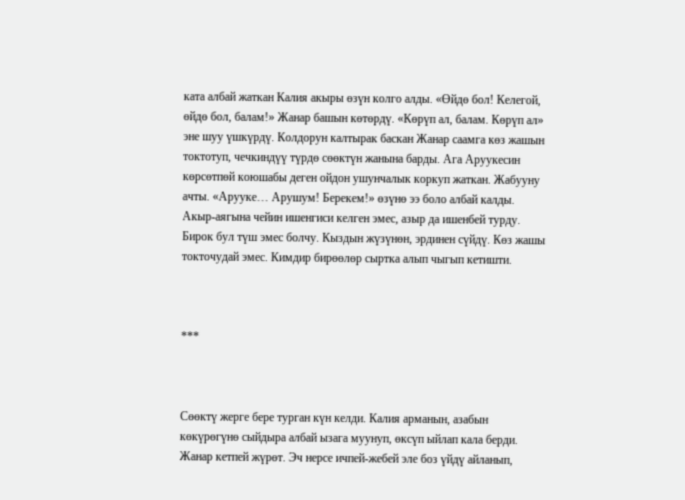ката албай жаткан Калия акыры өзүн колго алды. «Өйдө бол! Келегой, өйдө бол, балам!» Жанар башын көтөрдү. «Көрүп ал, балам. Көрүп ал» эне шуу үшкүрдү. Колдорун калтырак баскан Жанар саамга көз жашын токтотуп, чечкиндүү түрдө сөөктүн жанына барды. Ага Аруукесин көрсөтпөй коюшабы деген ойдон ушунчалык коркуп жаткан. Жабууну ачты. «Арууке… Арушум! Берекем!» өзүнө ээ боло албай калды. Акыр-аягына чейин ишенгиси келген эмес, азыр да ишенбей турду. Бирок бул түш эмес болчу. Кыздын жүзүнөн, эрдинен сүйдү. Көз жашы токточудай эмес. Кимдир бирөөлөр сыртка алып чыгып кетишти.



***



Сөөктү жерге бере турган күн келди. Калия арманын, азабын көкүрөгүнө сыйдыра албай ызага муунуп, өксүп ыйлап кала берди. Жанар кетпей жүрөт. Эч нерсе ичпей-жебей эле боз үйдү айланып,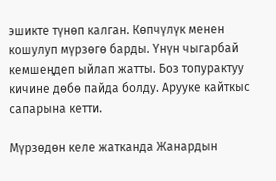эшикте түнөп калган. Көпчүлүк менен кошулуп мүрзөгө барды. Үнүн чыгарбай кемшеӊдеп ыйлап жатты. Боз топурактуу кичине дөбө пайда болду. Арууке кайткыс сапарына кетти.

Мүрзөдөн келе жатканда Жанардын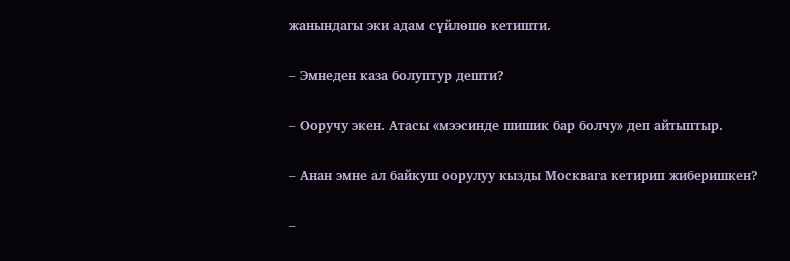жанындагы эки адам сүйлөшө кетишти.

– Эмнеден каза болуптур дешти?

– Ооручу экен. Атасы «мээсинде шишик бар болчу» деп айтыптыр.

– Анан эмне ал байкуш оорулуу кызды Москвага кетирип жиберишкен?

–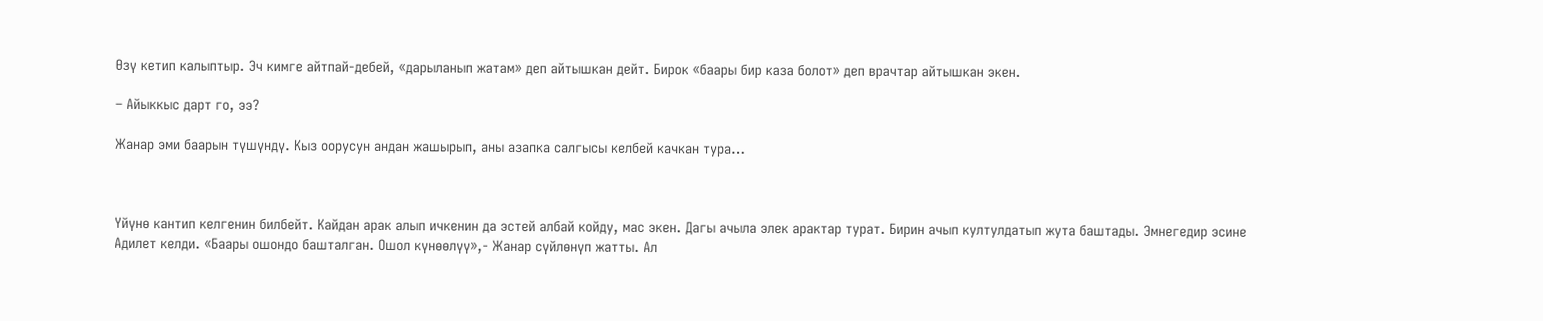Өзү кетип калыптыр. Эч кимге айтпай-дебей, «дарыланып жатам» деп айтышкан дейт. Бирок «баары бир каза болот» деп врачтар айтышкан экен.

– Айыккыс дарт го, ээ?

Жанар эми баарын түшүндү. Кыз оорусун андан жашырып, аны азапка салгысы келбей качкан тура…



Үйүнө кантип келгенин билбейт. Кайдан арак алып ичкенин да эстей албай койду, мас экен. Дагы ачыла элек арактар турат. Бирин ачып култулдатып жута баштады. Эмнегедир эсине Адилет келди. «Баары ошондо башталган. Ошол күнөөлүү»,- Жанар сүйлөнүп жатты. Ал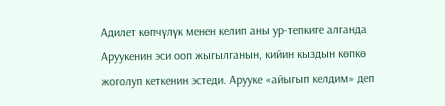Адилет көпчүлүк менен келип аны ур-тепкиге алганда Аруукенин эси ооп жыгылганын, кийин кыздын көпкө жоголуп кеткенин эстеди. Арууке «айыгып келдим» деп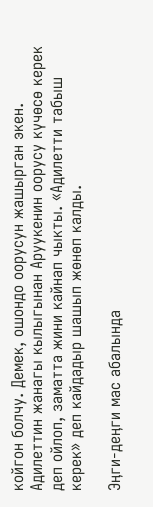койгон болчу. Демек, ошондо оорусун жашырган экен. Адилеттин жанагы кылыгынан Аруукенин оорусу күчөсө керек деп ойлоп, заматта жини кайнап чыкты. «Адилетти табыш керек» деп кайдадыр шашып жөнөп калды.

Эӊги-деӊги мас абалында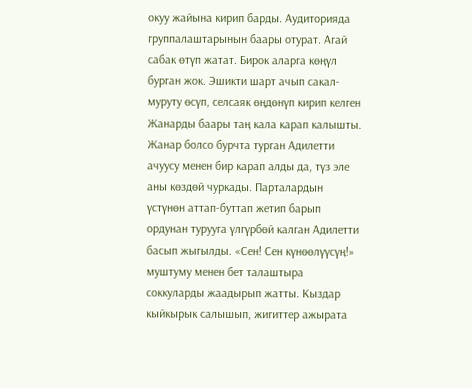окуу жайына кирип барды. Аудиторияда группалаштарынын баары отурат. Агай сабак өтүп жатат. Бирок аларга көӊүл бурган жок. Эшикти шарт ачып сакал-муруту өсүп, селсаяк өӊдөнүп кирип келген Жанарды баары таӊ кала карап калышты. Жанар болсо бурчта турган Адилетти ачуусу менен бир карап алды да, түз эле аны көздөй чуркады. Парталардын үстүнөн аттап-буттап жетип барып ордунан турууга үлгүрбөй калган Адилетти басып жыгылды. «Сен! Сен күнөөлүүсүӊ!» муштуму менен бет талаштыра соккуларды жаадырып жатты. Кыздар кыйкырык салышып, жигиттер ажырата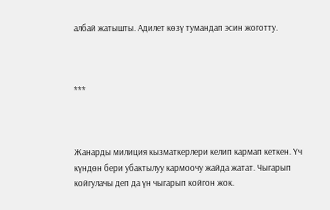албай жатышты. Адилет көзү тумандап эсин жоготту.



***



Жанарды милиция кызматкерлери келип кармап кеткен. Үч күндөн бери убактылуу кармоочу жайда жатат. Чыгарып койгулачы деп да үн чыгарып койгон жок.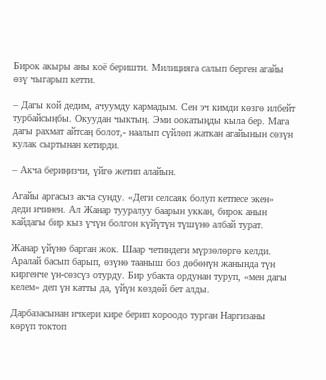Бирок акыры аны коё беришти. Милицияга салып берген агайы өзү чыгарып кетти.

– Дагы кой дедим, ачуумду кармадым. Сен эч кимди көзгө илбейт турбайсыӊбы. Окуудан чыктыӊ. Эми оокатыӊды кыла бер. Мага дагы рахмат айтсаӊ болот,- наалып сүйлөп жаткан агайынын сөзүн кулак сыртынан кетирди.

– Акча бериӊизчи, үйгө жетип алайын.

Агайы аргасыз акча сунду. «Деги селсаяк болуп кетпесе экен» деди ичинен. Ал Жанар тууралуу баарын уккан, бирок анын кайдагы бир кыз үчүн болгон күйүтүн түшүнө албай турат.

Жанар үйүнө барган жок. Шаар четиндеги мүрзөлөргө келди. Аралай басып барып, өзүнө тааныш боз дөбөнүн жанында түн киргенче үн-сөзсүз отурду. Бир убакта ордунан туруп, «мен дагы келем» деп үн катты да, үйүн көздөй бет алды.

Дарбазасынан ичкери кире берип короодо турган Наргизаны көрүп токтоп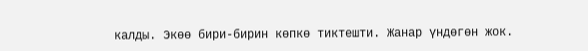калды. Экөө бири-бирин көпкө тиктешти. Жанар үндөгөн жок.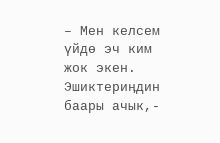– Мен келсем үйдө эч ким жок экен. Эшиктериӊдин баары ачык,-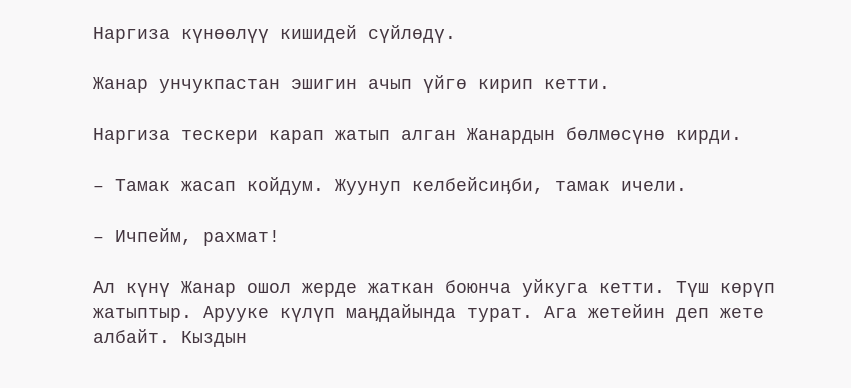Наргиза күнөөлүү кишидей сүйлөдү.

Жанар унчукпастан эшигин ачып үйгө кирип кетти.

Наргиза тескери карап жатып алган Жанардын бөлмөсүнө кирди.

– Тамак жасап койдум. Жуунуп келбейсиӊби, тамак ичели.

– Ичпейм, рахмат!

Ал күнү Жанар ошол жерде жаткан боюнча уйкуга кетти. Түш көрүп жатыптыр. Арууке күлүп маӊдайында турат. Ага жетейин деп жете албайт. Кыздын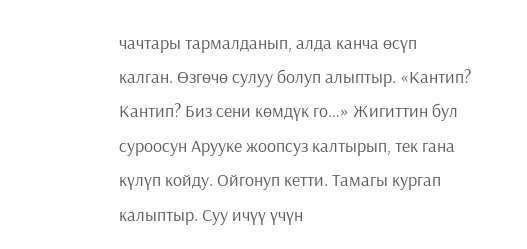чачтары тармалданып, алда канча өсүп калган. Өзгөчө сулуу болуп алыптыр. «Кантип? Кантип? Биз сени көмдүк го…» Жигиттин бул суроосун Арууке жоопсуз калтырып, тек гана күлүп койду. Ойгонуп кетти. Тамагы кургап калыптыр. Суу ичүү үчүн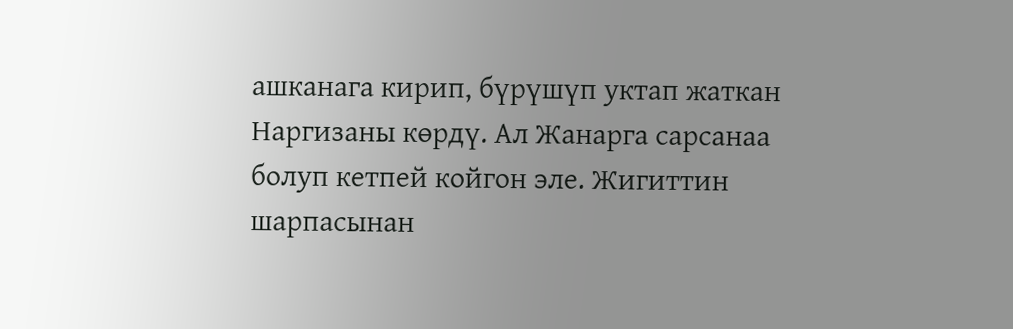ашканага кирип, бүрүшүп уктап жаткан Наргизаны көрдү. Ал Жанарга сарсанаа болуп кетпей койгон эле. Жигиттин шарпасынан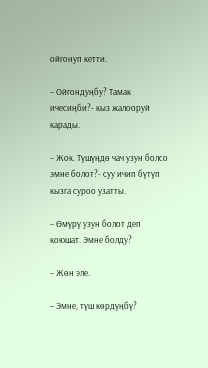ойгонуп кетти.

– Ойгондуӊбу? Тамак ичесиӊби?- кыз жалооруй карады.

– Жок. Түшүӊдө чач узун болсо эмне болот?- суу ичип бүтүп кызга суроо узатты.

– Өмүрү узун болот деп коюшат. Эмне болду?

– Жөн эле.

– Эмне, түш көрдүӊбү?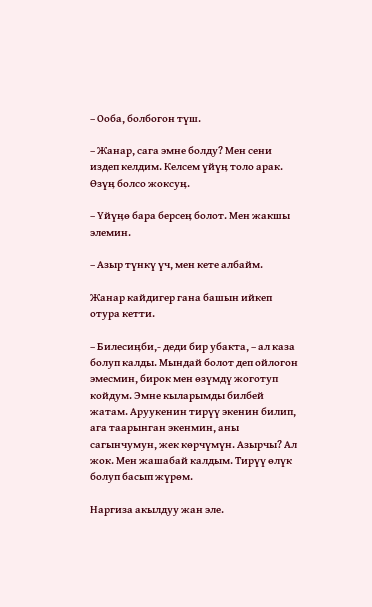– Ооба, болбогон түш.

– Жанар, сага эмне болду? Мен сени издеп келдим. Келсем үйүӊ толо арак. Өзүӊ болсо жоксуӊ.

– Үйүӊө бара берсеӊ болот. Мен жакшы элемин.

– Азыр түнкү үч, мен кете албайм.

Жанар кайдигер гана башын ийкеп отура кетти.

– Билесиӊби,- деди бир убакта, – ал каза болуп калды. Мындай болот деп ойлогон эмесмин, бирок мен өзүмдү жоготуп койдум. Эмне кыларымды билбей жатам. Аруукенин тирүү экенин билип, ага таарынган экенмин, аны сагынчумун, жек көрчүмүн. Азырчы? Ал жок. Мен жашабай калдым. Тирүү өлүк болуп басып жүрөм.

Наргиза акылдуу жан эле.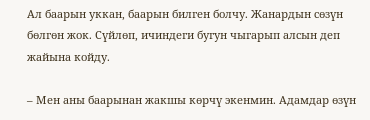Ал баарын уккан, баарын билген болчу. Жанардын сөзүн бөлгөн жок. Сүйлөп, ичиндеги бугун чыгарып алсын деп жайына койду.

– Мен аны баарынан жакшы көрчү экенмин. Адамдар өзүн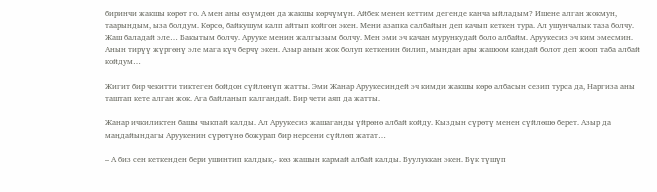биринчи жакшы көрөт го. А мен аны өзүмдөн да жакшы көрчүмүн. Айбек менен кеттим дегенде канча ыйладым? Ишене алган жокмун, таарындым, ыза болдум. Көрсө, байкушум калп айтып койгон экен. Мени азапка салбайын деп качып кеткен тура. Ал ушунчалык таза болчу. Жаш баладай эле… Бакытым болчу. Арууке менин жалгызым болчу. Мен эми эч качан мурункудай боло албайм. Аруукесиз эч ким эмесмин. Анын тирүү жүргөнү эле мага күч берчү экен. Азыр анын жок болуп кеткенин билип, мындан ары жашоом кандай болот деп жооп таба албай койдум…

Жигит бир чекитти тиктеген бойдон сүйлөнүп жатты. Эми Жанар Аруукесиндей эч кимди жакшы көрө албасын сезип турса да, Наргиза аны таштап кете алган жок. Ага байланып калгандай. Бир чети аяп да жатты.

Жанар ичкиликтен башы чыкпай калды. Ал Аруукесиз жашаганды үйрөнө албай койду. Кыздын сүрөтү менен сүйлөшө берет. Азыр да маӊдайындагы Аруукенин сүрөтүнө божурап бир нерсени сүйлөп жатат…

– А биз сен кеткенден бери ушинтип калдык,- көз жашын кармай албай калды. Буулуккан экен. Бүк түшүп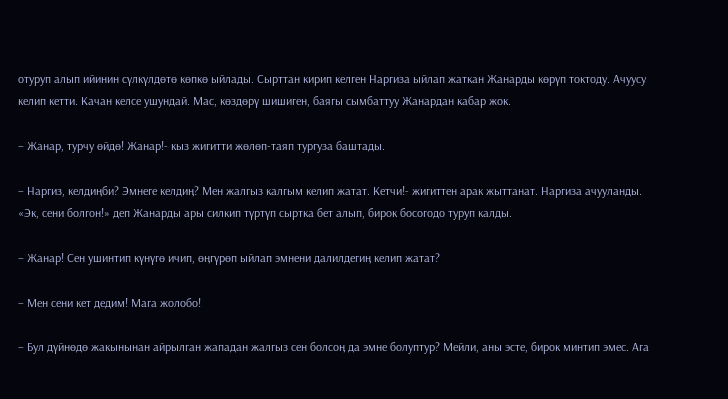отуруп алып ийинин сүлкүлдөтө көпкө ыйлады. Сырттан кирип келген Наргиза ыйлап жаткан Жанарды көрүп токтоду. Ачуусу келип кетти. Качан келсе ушундай. Мас, көздөрү шишиген, баягы сымбаттуу Жанардан кабар жок.

– Жанар, турчу өйдө! Жанар!- кыз жигитти жөлөп-таяп тургуза баштады.

– Наргиз, келдиӊби? Эмнеге келдиӊ? Мен жалгыз калгым келип жатат. Кетчи!- жигиттен арак жыттанат. Наргиза ачууланды. «Эк, сени болгон!» деп Жанарды ары силкип түртүп сыртка бет алып, бирок босогодо туруп калды.

– Жанар! Сен ушинтип күнүгө ичип, өӊгүрөп ыйлап эмнени далилдегиӊ келип жатат?

– Мен сени кет дедим! Мага жолобо!

– Бул дүйнөдө жакынынан айрылган жападан жалгыз сен болсоӊ да эмне болуптур? Мейли, аны эсте, бирок минтип эмес. Ага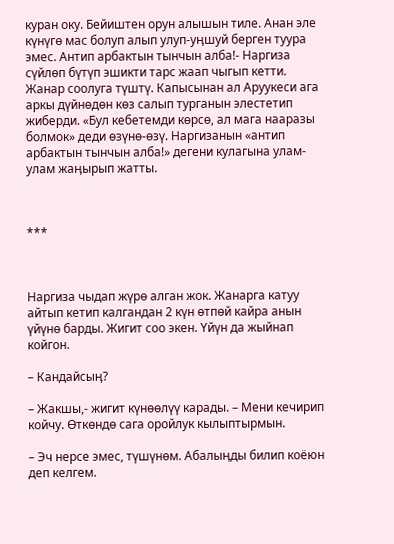куран оку. Бейиштен орун алышын тиле. Анан эле күнүгө мас болуп алып улуп-уӊшуй берген туура эмес. Антип арбактын тынчын алба!- Наргиза сүйлөп бүтүп эшикти тарс жаап чыгып кетти. Жанар соолуга түштү. Капысынан ал Аруукеси ага аркы дүйнөдөн көз салып турганын элестетип жиберди. «Бул кебетемди көрсө, ал мага нааразы болмок» деди өзүнө-өзү. Наргизанын «антип арбактын тынчын алба!» дегени кулагына улам-улам жаӊырып жатты.



***



Наргиза чыдап жүрө алган жок. Жанарга катуу айтып кетип калгандан 2 күн өтпөй кайра анын үйүнө барды. Жигит соо экен. Үйүн да жыйнап койгон.

– Кандайсыӊ?

– Жакшы,- жигит күнөөлүү карады. – Мени кечирип койчу. Өткөндө сага оройлук кылыптырмын.

– Эч нерсе эмес, түшүнөм. Абалыӊды билип коёюн деп келгем.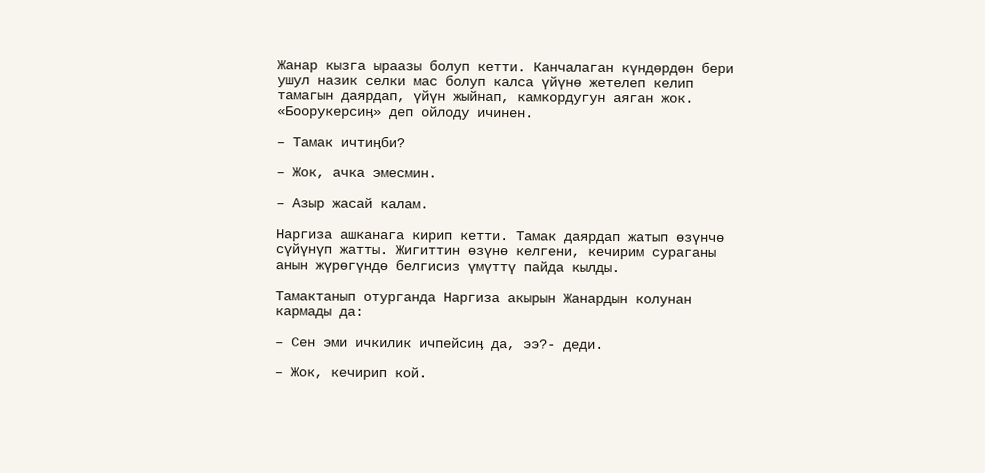Жанар кызга ыраазы болуп кетти. Канчалаган күндөрдөн бери ушул назик селки мас болуп калса үйүнө жетелеп келип тамагын даярдап, үйүн жыйнап, камкордугун аяган жок. «Боорукерсиӊ» деп ойлоду ичинен.

– Тамак ичтиӊби?

– Жок, ачка эмесмин.

– Азыр жасай калам.

Наргиза ашканага кирип кетти. Тамак даярдап жатып өзүнчө сүйүнүп жатты. Жигиттин өзүнө келгени, кечирим сураганы анын жүрөгүндө белгисиз үмүттү пайда кылды.

Тамактанып отурганда Наргиза акырын Жанардын колунан кармады да:

– Сен эми ичкилик ичпейсиӊ да, ээ?- деди.

– Жок, кечирип кой.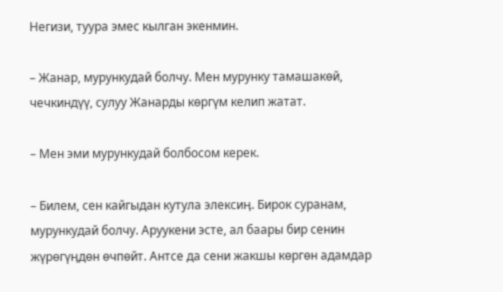Негизи, туура эмес кылган экенмин.

– Жанар, мурункудай болчу. Мен мурунку тамашакөй, чечкиндүү, сулуу Жанарды көргүм келип жатат.

– Мен эми мурункудай болбосом керек.

– Билем, сен кайгыдан кутула элексиӊ. Бирок суранам, мурункудай болчу. Аруукени эсте, ал баары бир сенин жүрөгүӊдөн өчпөйт. Антсе да сени жакшы көргөн адамдар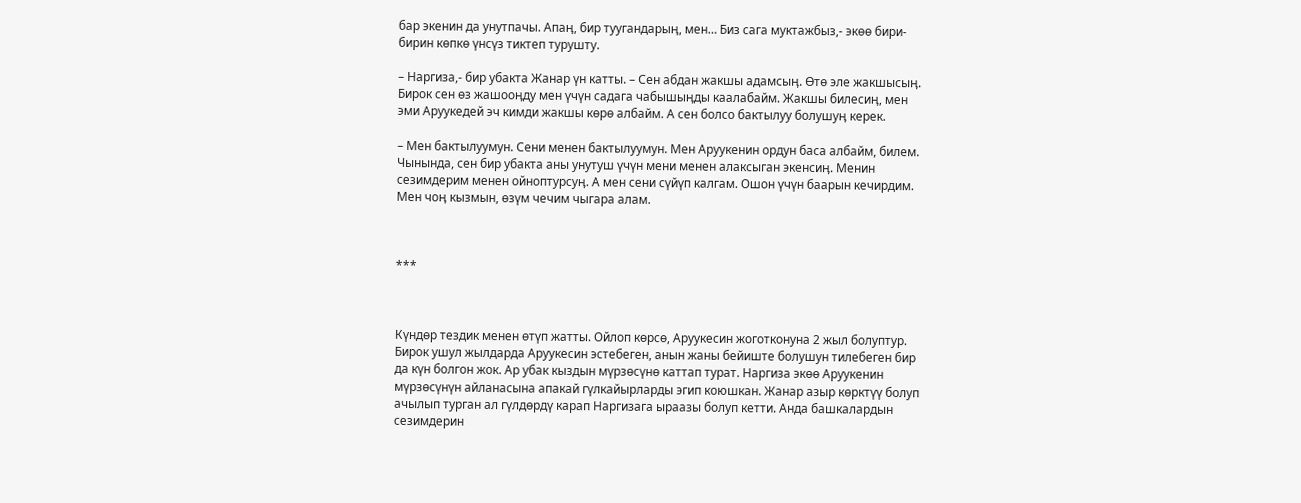бар экенин да унутпачы. Апаӊ, бир туугандарыӊ, мен… Биз сага муктажбыз,- экөө бири-бирин көпкө үнсүз тиктеп турушту.

– Наргиза,- бир убакта Жанар үн катты. – Сен абдан жакшы адамсыӊ. Өтө эле жакшысыӊ. Бирок сен өз жашооӊду мен үчүн садага чабышыӊды каалабайм. Жакшы билесиӊ, мен эми Аруукедей эч кимди жакшы көрө албайм. А сен болсо бактылуу болушуӊ керек.

– Мен бактылуумун. Сени менен бактылуумун. Мен Аруукенин ордун баса албайм, билем. Чынында, сен бир убакта аны унутуш үчүн мени менен алаксыган экенсиӊ. Менин сезимдерим менен ойноптурсуӊ. А мен сени сүйүп калгам. Ошон үчүн баарын кечирдим. Мен чоӊ кызмын, өзүм чечим чыгара алам.



***



Күндөр тездик менен өтүп жатты. Ойлоп көрсө, Аруукесин жоготконуна 2 жыл болуптур. Бирок ушул жылдарда Аруукесин эстебеген, анын жаны бейиште болушун тилебеген бир да күн болгон жок. Ар убак кыздын мүрзөсүнө каттап турат. Наргиза экөө Аруукенин мүрзөсүнүн айланасына апакай гүлкайырларды эгип коюшкан. Жанар азыр көрктүү болуп ачылып турган ал гүлдөрдү карап Наргизага ыраазы болуп кетти. Анда башкалардын сезимдерин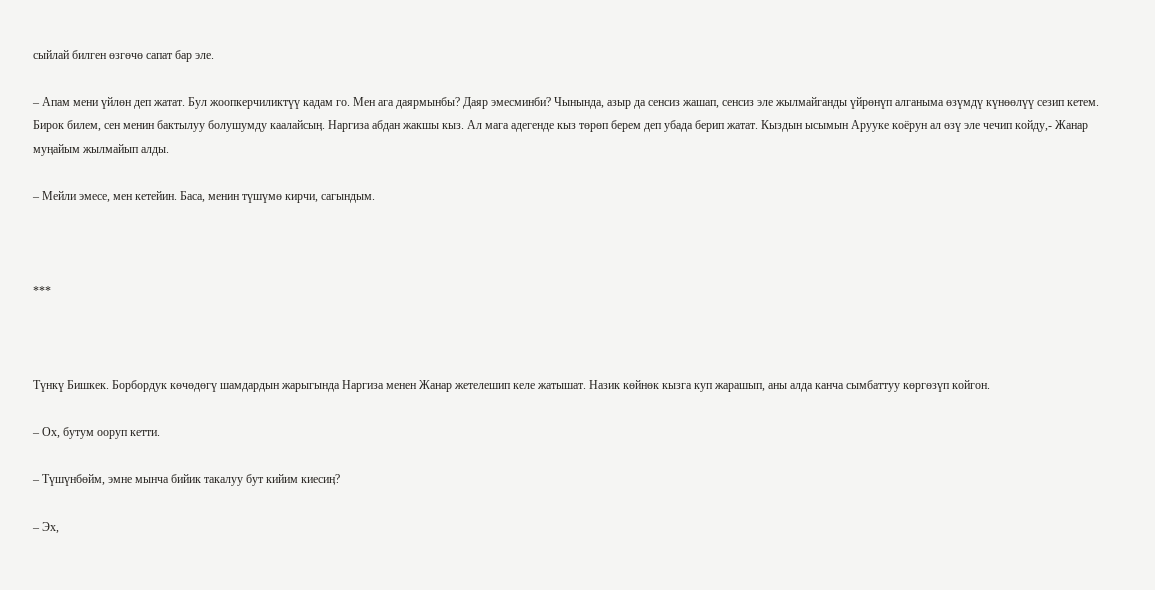сыйлай билген өзгөчө сапат бар эле.

– Апам мени үйлөн деп жатат. Бул жоопкерчиликтүү кадам го. Мен ага даярмынбы? Даяр эмесминби? Чынында, азыр да сенсиз жашап, сенсиз эле жылмайганды үйрөнүп алганыма өзүмдү күнөөлүү сезип кетем. Бирок билем, сен менин бактылуу болушумду каалайсыӊ. Наргиза абдан жакшы кыз. Ал мага адегенде кыз төрөп берем деп убада берип жатат. Кыздын ысымын Арууке коёрун ал өзү эле чечип койду,- Жанар муӊайым жылмайып алды.

– Мейли эмесе, мен кетейин. Баса, менин түшүмө кирчи, сагындым.



***



Түнкү Бишкек. Борбордук көчөдөгү шамдардын жарыгында Наргиза менен Жанар жетелешип келе жатышат. Назик көйнөк кызга куп жарашып, аны алда канча сымбаттуу көргөзүп койгон.

– Ох, бутум ооруп кетти.

– Түшүнбөйм, эмне мынча бийик такалуу бут кийим киесиӊ?

– Эх,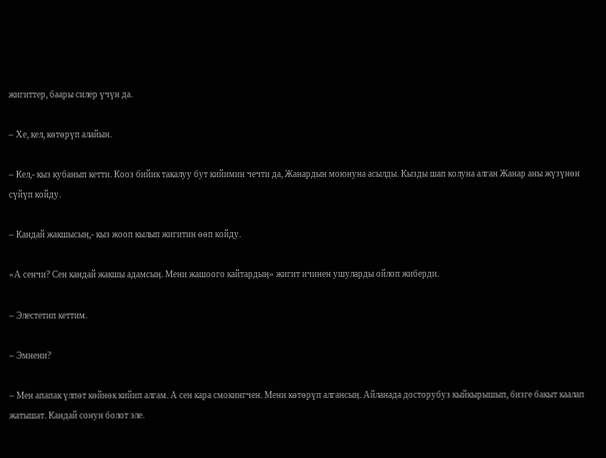жигиттер, баары силер үчүн да.

– Хе, кел, көтөрүп алайын.

– Кел,- кыз кубанып кетти. Кооз бийик такалуу бут кийимин чечти да, Жанардын моюнуна асылды. Кызды шап колуна алган Жанар аны жүзүнөн сүйүп койду.

– Кандай жакшысыӊ,- кыз жооп кылып жигитин өөп койду.

«А сенчи? Сен кандай жакшы адамсыӊ. Мени жашоого кайтардыӊ» жигит ичинен ушуларды ойлоп жиберди.

– Элестетип кеттим.

– Эмнени?

– Мен апапак үлпөт көйнөк кийип алгам. А сен кара смокингчен. Мени көтөрүп алгансыӊ. Айланада досторубуз кыйкырышып, бизге бакыт каалап жатышат. Кандай сонун болот эле.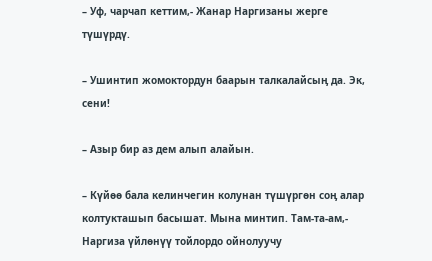– Уф, чарчап кеттим,- Жанар Наргизаны жерге түшүрдү.

– Ушинтип жомоктордун баарын талкалайсыӊ да. Эк, сени!

– Азыр бир аз дем алып алайын.

– Күйөө бала келинчегин колунан түшүргөн соӊ алар колтукташып басышат. Мына минтип. Там-та-ам,- Наргиза үйлөнүү тойлордо ойнолуучу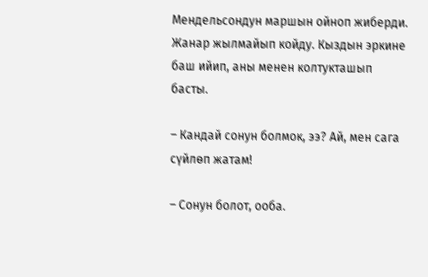Мендельсондун маршын ойноп жиберди. Жанар жылмайып койду. Кыздын эркине баш ийип, аны менен колтукташып басты.

– Кандай сонун болмок, ээ? Ай, мен сага сүйлөп жатам!

– Сонун болот, ооба.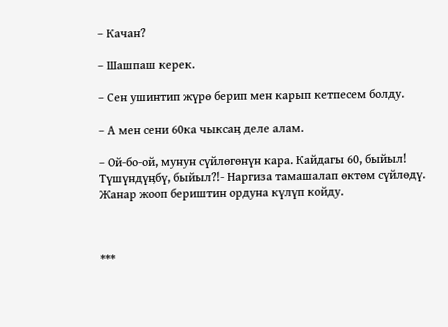– Качан?

– Шашпаш керек.

– Сен ушинтип жүрө берип мен карып кетпесем болду.

– А мен сени 60ка чыксаӊ деле алам.

– Ой-бо-ой, мунун сүйлөгөнүн кара. Кайдагы 60, быйыл! Түшүндүӊбү, быйыл?!- Наргиза тамашалап өктөм сүйлөдү. Жанар жооп бериштин ордуна күлүп койду.



***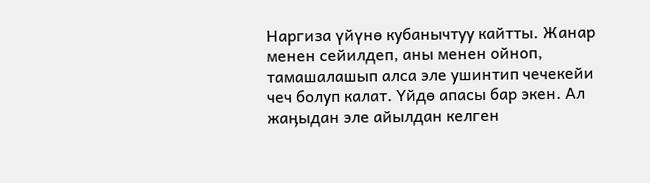Наргиза үйүнө кубанычтуу кайтты. Жанар менен сейилдеп, аны менен ойноп, тамашалашып алса эле ушинтип чечекейи чеч болуп калат. Үйдө апасы бар экен. Ал жаӊыдан эле айылдан келген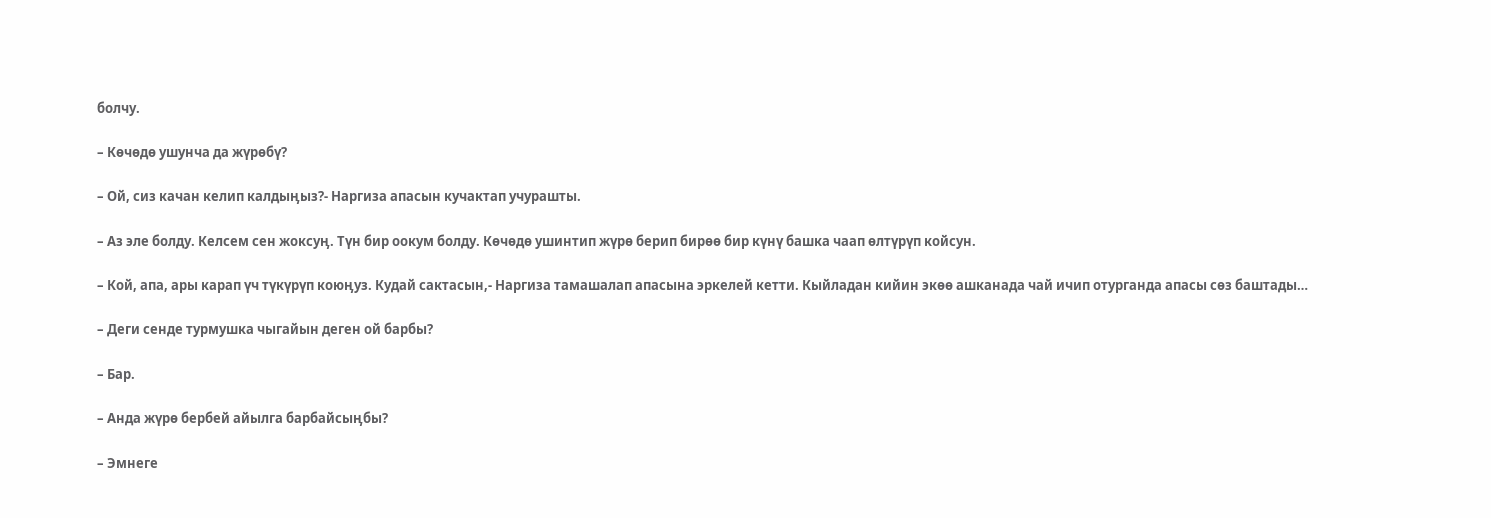болчу.

– Көчөдө ушунча да жүрөбү?

– Ой, сиз качан келип калдыӊыз?- Наргиза апасын кучактап учурашты.

– Аз эле болду. Келсем сен жоксуӊ. Түн бир оокум болду. Көчөдө ушинтип жүрө берип бирөө бир күнү башка чаап өлтүрүп койсун.

– Кой, апа, ары карап үч түкүрүп коюӊуз. Кудай сактасын,- Наргиза тамашалап апасына эркелей кетти. Кыйладан кийин экөө ашканада чай ичип отурганда апасы сөз баштады…

– Деги сенде турмушка чыгайын деген ой барбы?

– Бар.

– Анда жүрө бербей айылга барбайсыӊбы?

– Эмнеге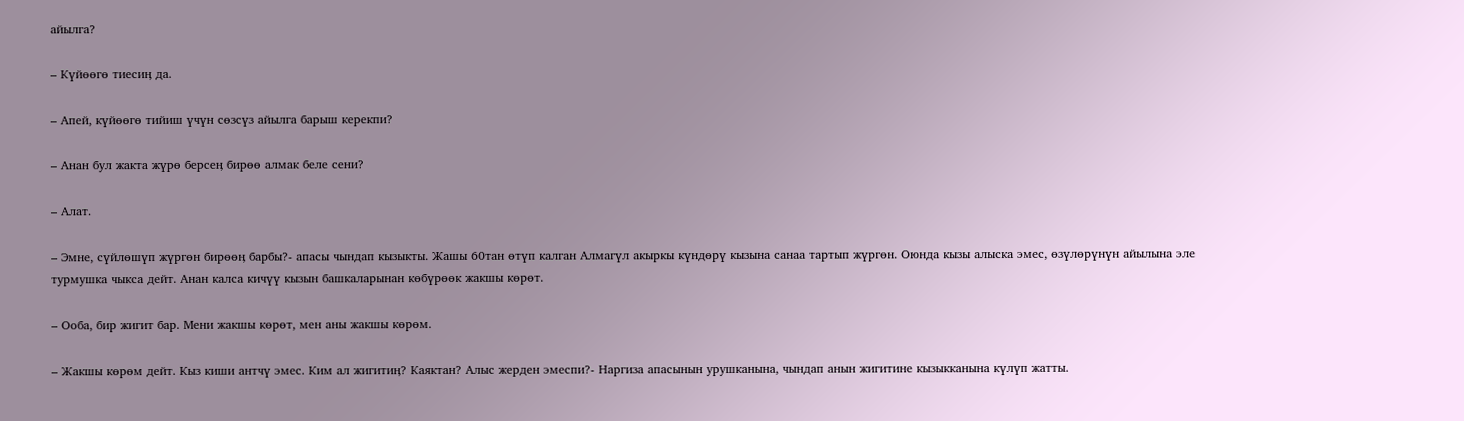айылга?

– Күйөөгө тиесиӊ да.

– Апей, күйөөгө тийиш үчүн сөзсүз айылга барыш керекпи?

– Анан бул жакта жүрө берсеӊ бирөө алмак беле сени?

– Алат.

– Эмне, сүйлөшүп жүргөн бирөөӊ барбы?- апасы чындап кызыкты. Жашы 60тан өтүп калган Алмагүл акыркы күндөрү кызына санаа тартып жүргөн. Оюнда кызы алыска эмес, өзүлөрүнүн айылына эле турмушка чыкса дейт. Анан калса кичүү кызын башкаларынан көбүрөөк жакшы көрөт.

– Ооба, бир жигит бар. Мени жакшы көрөт, мен аны жакшы көрөм.

– Жакшы көрөм дейт. Кыз киши антчү эмес. Ким ал жигитиӊ? Каяктан? Алыс жерден эмеспи?- Наргиза апасынын урушканына, чындап анын жигитине кызыкканына күлүп жатты.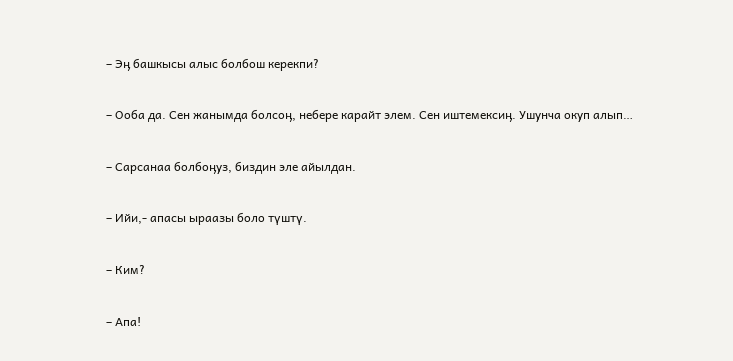– Эӊ башкысы алыс болбош керекпи?

– Ооба да. Сен жанымда болсоӊ, небере карайт элем. Сен иштемексиӊ. Ушунча окуп алып…

– Сарсанаа болбоӊуз, биздин эле айылдан.

– Ийи,- апасы ыраазы боло түштү.

– Ким?

– Апа!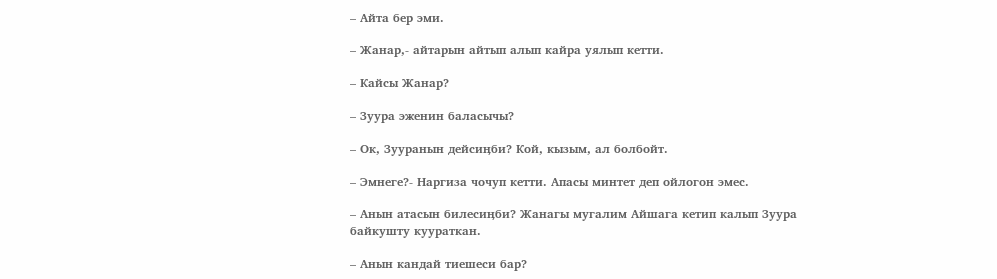– Айта бер эми.

– Жанар,- айтарын айтып алып кайра уялып кетти.

– Кайсы Жанар?

– Зуура эженин баласычы?

– Ок, Зууранын дейсиӊби? Кой, кызым, ал болбойт.

– Эмнеге?- Наргиза чочуп кетти. Апасы минтет деп ойлогон эмес.

– Анын атасын билесиӊби? Жанагы мугалим Айшага кетип калып Зуура байкушту куураткан.

– Анын кандай тиешеси бар?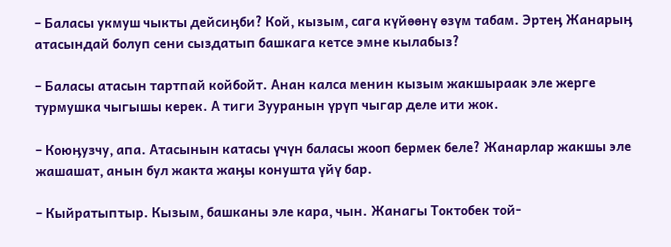– Баласы укмуш чыкты дейсиӊби? Кой, кызым, сага күйөөнү өзүм табам. Эртеӊ Жанарыӊ атасындай болуп сени сыздатып башкага кетсе эмне кылабыз?

– Баласы атасын тартпай койбойт. Анан калса менин кызым жакшыраак эле жерге турмушка чыгышы керек. А тиги Зууранын үрүп чыгар деле ити жок.

– Коюӊузчу, апа. Атасынын катасы үчүн баласы жооп бермек беле? Жанарлар жакшы эле жашашат, анын бул жакта жаӊы конушта үйү бар.

– Кыйратыптыр. Кызым, башканы эле кара, чын. Жанагы Токтобек той-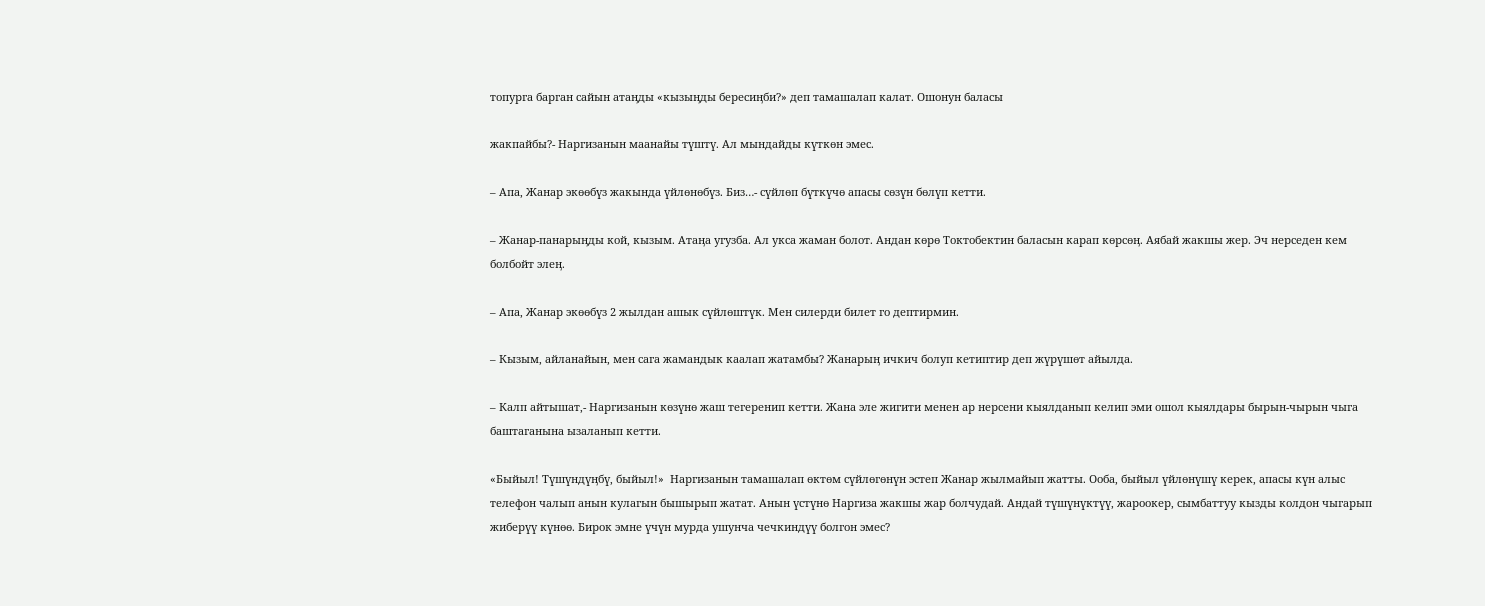топурга барган сайын атаӊды «кызыӊды бересиӊби?» деп тамашалап калат. Ошонун баласы

жакпайбы?- Наргизанын маанайы түштү. Ал мындайды күткөн эмес.

– Апа, Жанар экөөбүз жакында үйлөнөбүз. Биз…- сүйлөп бүткүчө апасы сөзүн бөлүп кетти.

– Жанар-панарыӊды кой, кызым. Атаӊа угузба. Ал укса жаман болот. Андан көрө Токтобектин баласын карап көрсөӊ. Аябай жакшы жер. Эч нерседен кем болбойт элеӊ.

– Апа, Жанар экөөбүз 2 жылдан ашык сүйлөштүк. Мен силерди билет го дептирмин.

– Кызым, айланайын, мен сага жамандык каалап жатамбы? Жанарыӊ ичкич болуп кетиптир деп жүрүшөт айылда.

– Калп айтышат,- Наргизанын көзүнө жаш тегеренип кетти. Жана эле жигити менен ар нерсени кыялданып келип эми ошол кыялдары бырын-чырын чыга баштаганына ызаланып кетти.

«Быйыл! Түшүндүӊбү, быйыл!»  Наргизанын тамашалап өктөм сүйлөгөнүн эстеп Жанар жылмайып жатты. Ооба, быйыл үйлөнүшү керек, апасы күн алыс телефон чалып анын кулагын бышырып жатат. Анын үстүнө Наргиза жакшы жар болчудай. Андай түшүнүктүү, жароокер, сымбаттуу кызды колдон чыгарып жиберүү күнөө. Бирок эмне үчүн мурда ушунча чечкиндүү болгон эмес?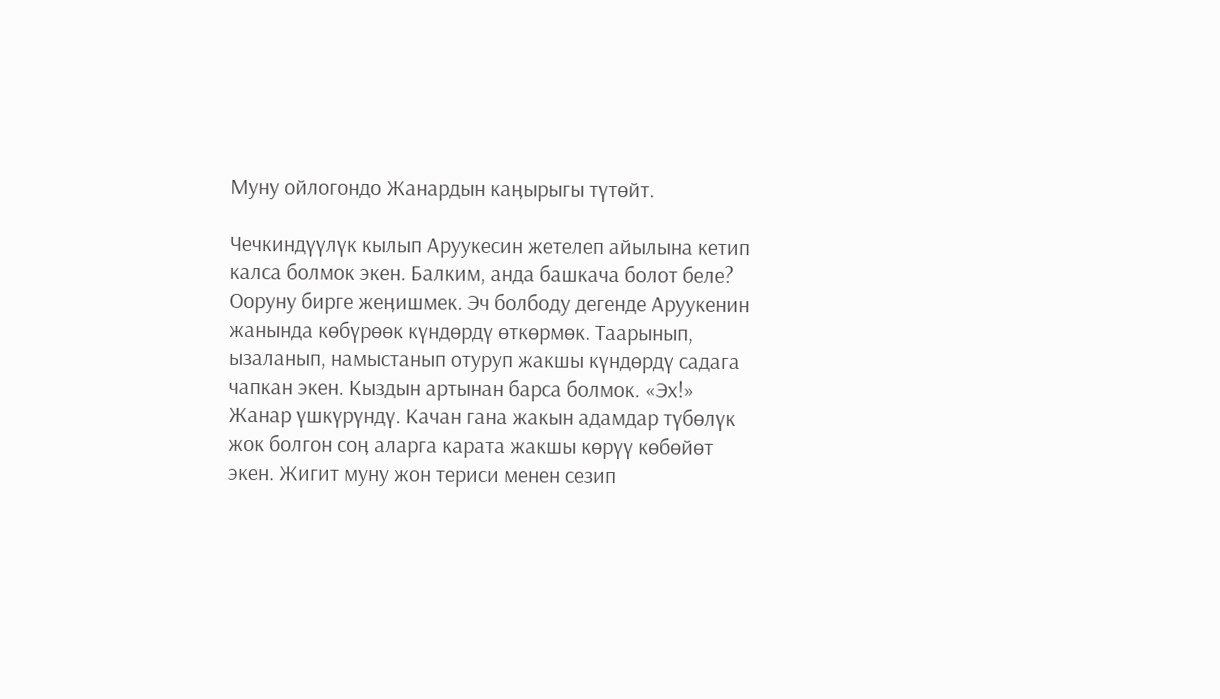Муну ойлогондо Жанардын каӊырыгы түтөйт.

Чечкиндүүлүк кылып Аруукесин жетелеп айылына кетип калса болмок экен. Балким, анда башкача болот беле? Ооруну бирге жеӊишмек. Эч болбоду дегенде Аруукенин жанында көбүрөөк күндөрдү өткөрмөк. Таарынып, ызаланып, намыстанып отуруп жакшы күндөрдү садага чапкан экен. Кыздын артынан барса болмок. «Эх!» Жанар үшкүрүндү. Качан гана жакын адамдар түбөлүк жок болгон соӊ аларга карата жакшы көрүү көбөйөт экен. Жигит муну жон териси менен сезип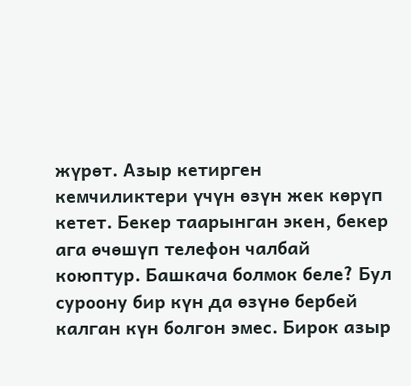жүрөт. Азыр кетирген кемчиликтери үчүн өзүн жек көрүп кетет. Бекер таарынган экен, бекер ага өчөшүп телефон чалбай коюптур. Башкача болмок беле? Бул суроону бир күн да өзүнө бербей калган күн болгон эмес. Бирок азыр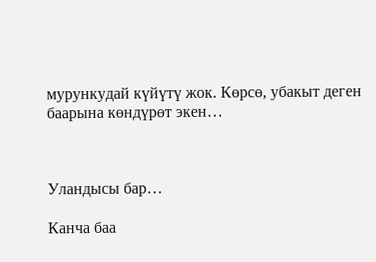мурункудай күйүтү жок. Көрсө, убакыт деген баарына көндүрөт экен…



Уландысы бар…

Канча баа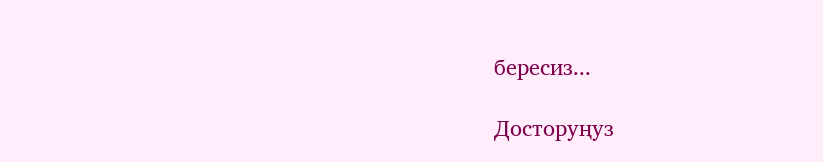бересиз...

Досторуңуз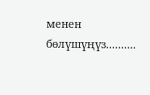менен бөлүшүңүз..........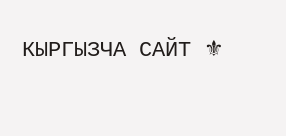КЫРГЫЗЧА САЙТ ⚜